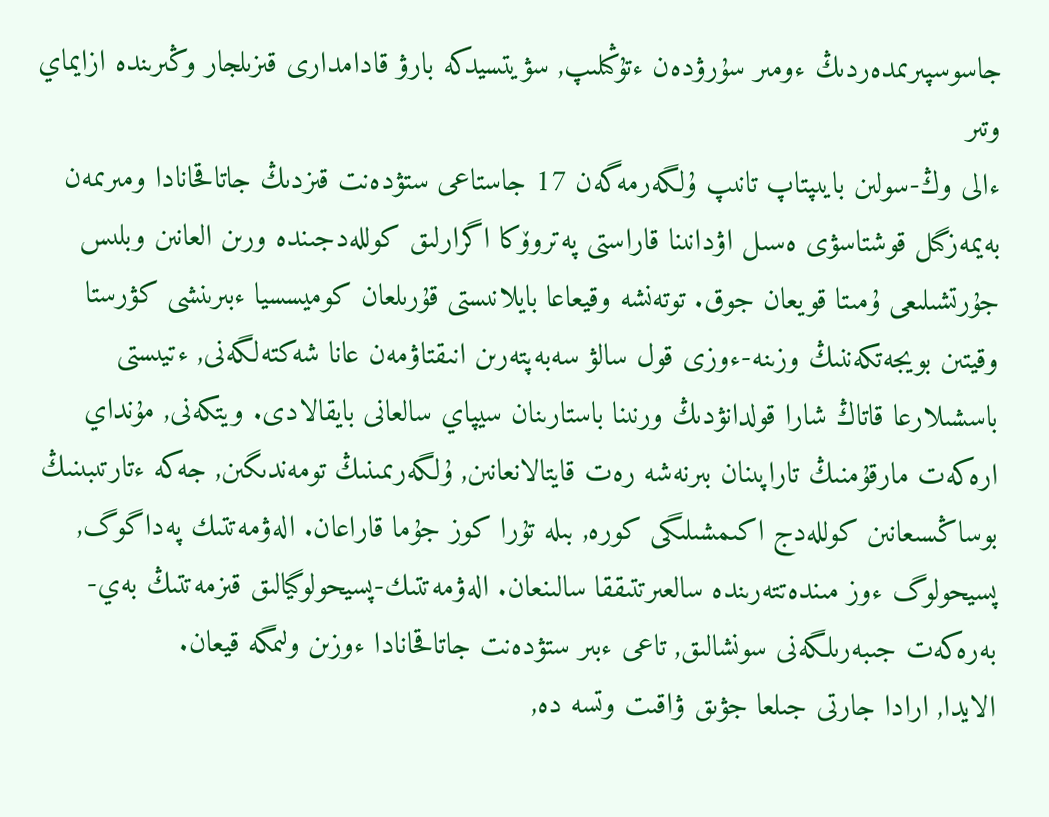جاسوسپىرىمدەردىڭ ءومىر سۇرۋدەن ءتۇڭىلىپ, سۋيتسيدكە بارۋ قادامدارى قىزىلجار وڭىرىندە ازايماي وتىر
ءالى وڭ-سولىن بايىپتاپ تانىپ ۇلگەرمەگەن 17 جاستاعى ستۋدەنت قىزدىڭ جاتاقحانادا ومىرىمەن بەيمەزگىل قوشتاسۋى ەسىل اۋدانىنا قاراستى پەتروۆكا اگرارلىق كوللەدجىندە ورىن العانىن وبلىس جۇرتشىلىعى ۇمىتا قويعان جوق. توتەنشە وقيعاعا بايلانىستى قۇرىلعان كوميسسيا ءبىرىنشى كۋرستا وقيتىن بويجەتكەننىڭ وزىنە-ءوزى قول سالۋ سەبەپتەرىن انىقتاۋمەن عانا شەكتەلگەنى, ءتيىستى باسشىلارعا قاتاڭ شارا قولدانۋدىڭ ورنىنا باستارىنان سيپاي سالعانى بايقالادى. ويتكەنى, مۇنداي ارەكەت مارقۇمنىڭ تاراپىنان بىرنەشە رەت قايتالانعانىن, ۇلگەرىمىنىڭ تومەندىگىن, جەكە ءتارتىبىنىڭ بوساڭسىعانىن كوللەدج اكىمشىلىگى كورە, بىلە تۇرا كوز جۇما قاراعان. الەۋمەتتىك پەداگوگ, پسيحولوگ ءوز مىندەتتەرىندە سالعىرتتىققا سالىنعان. الەۋمەتتىك-پسيحولوگيالىق قىزمەتتىڭ بەي-بەرەكەت جىبەرىلگەنى سونشالىق, تاعى ءبىر ستۋدەنت جاتاقحانادا ءوزىن ولىمگە قيعان.
الايدا, ارادا جارتى جىلعا جۋىق ۋاقىت وتسە دە,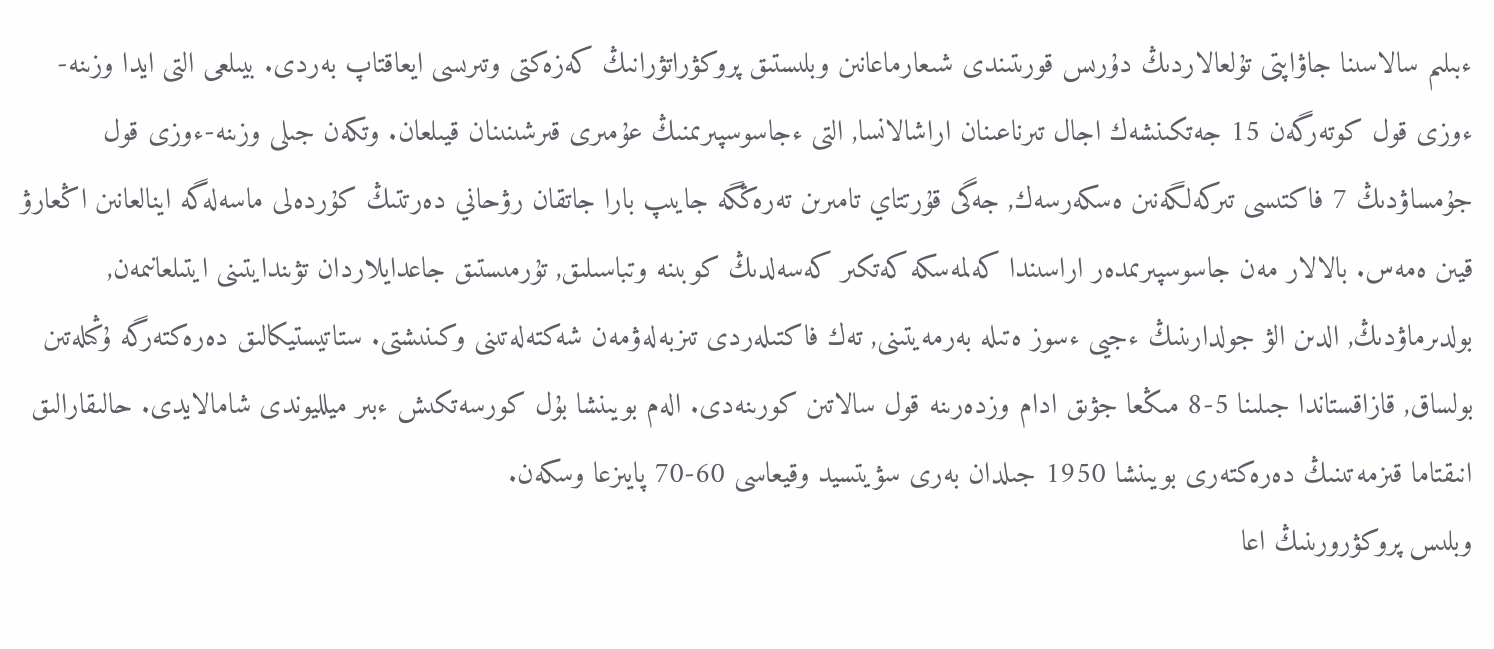ءبىلىم سالاسىنا جاۋاپتى تۇلعالاردىڭ دۇرىس قورىتىندى شىعارماعانىن وبلىستىق پروكۋراتۋرانىڭ كەزەكتى وتىرىسى ايعاقتاپ بەردى. بيىلعى التى ايدا وزىنە-ءوزى قول كوتەرگەن 15 جەتكىنشەك اجال تىرناعىنان اراشالانسا, التى ءجاسوسپىرىمنىڭ عۇمىرى قىرشىنىنان قيىلعان. وتكەن جىلى وزىنە-ءوزى قول جۇمساۋدىڭ 7 فاكتىسى تىركەلگەنىن ەسكەرسەك, جەگى قۇرتتاي تامىرىن تەرەڭگە جايىپ بارا جاتقان رۋحاني دەرتتىڭ كۇردەلى ماسەلەگە اينالعانىن اڭعارۋ قيىن ەمەس. بالالار مەن جاسوسپىرىمدەر اراسىندا كەلمەسكە كەتكىر كەسەلدىڭ كوبىنە وتباسىلىق, تۇرمىستىق جاعدايلاردان تۋىندايتىنى ايتىلعانىمەن, بولدىرماۋدىڭ, الدىن الۋ جولدارىنىڭ ءجيى ءسوز ەتىلە بەرمەيتىنى, تەك فاكتىلەردى تىزبەلەۋمەن شەكتەلەتىنى وكىنىشتى. ستاتيستيكالىق دەرەكتەرگە ۇڭىلەتىن بولساق, قازاقستاندا جىلىنا 5-8 مىڭعا جۋىق ادام وزدەرىنە قول سالاتىن كورىنەدى. الەم بويىنشا بۇل كورسەتكىش ءبىر ميلليوندى شامالايدى. حالىقارالىق انىقتاما قىزمەتىنىڭ دەرەكتەرى بويىنشا 1950 جىلدان بەرى سۋيتسيد وقيعاسى 60-70 پايىزعا وسكەن.
وبلىس پروكۋرورىنىڭ اعا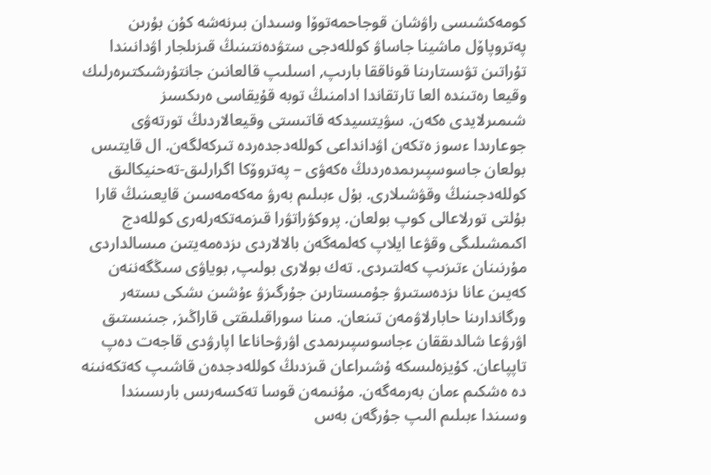كومەكشىسى راۋشان قوجاحمەتوۆا وسىدان بىرنەشە كۇن بۇرىن پەتروپاۆل ماشينا جاساۋ كوللەدجى ستۋدەنتىنىڭ قىزىلجار اۋدانىندا تۇراتىن تۋىستارىنا قوناققا بارىپ, اسىلىپ قالعانىن جانتۇرشىكتىرەرلىك وقيعا رەتىندە العا تارتقاندا ادامنىڭ توبە قۇيقاسى ەرىكسىز شىمىرلايدى ەكەن. سۋيتسيدكە قاتىستى وقيعالاردىڭ تورتەۋى جوعارىدا ءسوز ەتكەن اۋدانداعى كوللەدجدەردە تىركەلگەن. ال قايتىس بولعان جاسوسپىرىمدەردىڭ ەكەۋى – پەتروۆكا اگرارلىق-تەحنيكالىق كوللەدجىنىڭ وقۋشىلارى. بۇل ءبىلىم بەرۋ مەكەمەسىن قايعىنىڭ قارا بۇلتى تورلاعالى كوپ بولعان. پروكۋراتۋرا قىزمەتكەرلەرى كوللەدج اكىمشىلىگى وقۋعا ايلاپ كەلمەگەن بالالاردى ىزدەمەيتىن مىسالداردى مۇرنىنان ءتىزىپ كەلتىردى. تەك بولارى بولىپ, بوياۋى سىڭگەننەن كەيىن عانا ىزدەستىرۋ جۇمىستارىن جۇرگىزۋ ءۇشىن ىشكى ىستەر ورگاندارىنا حابارلاۋمەن تىنعان. مىنا سوراقىلىقتى قاراڭىز, جىنىستىق اۋرۋعا شالدىققان ءجاسوسپىرىمدى اۋرۋحاناعا اپارۋدى قاجەت دەپ تاپپاعان. كۇيزەلىسكە ۇشىراعان قىزدىڭ كوللەدجدەن قاشىپ كەتكەنىنە دە ەشكىم ءمان بەرمەگەن. مۇنىمەن قوسا تەكسەرىس بارىسىندا وسىندا ءبىلىم الىپ جۇرگەن بەس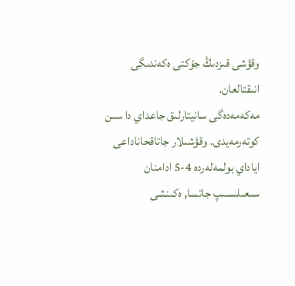وقۋشى قىزدىڭ جۇكتى ەكەندىگى انىقتالعان.
مەكەمەدەگى سانيتارلىق جاعداي دا سىن كوتەرمەيدى. وقۋشىلار جاتاقحاناداعى اياداي بولمەلەردە 4-5 ادامنان سىعىلىسىپ جاتسا, ەكىنشى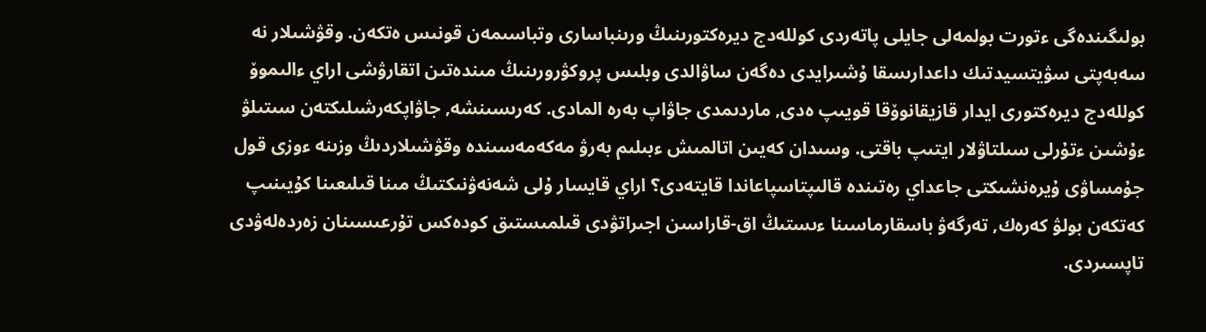بولىگىندەگى ءتورت بولمەلى جايلى پاتەردى كوللەدج ديرەكتورىنىڭ ورىنباسارى وتباسىمەن قونىس ەتكەن. وقۋشىلار نە سەبەپتى سۋيتسيدتىك داعدارىسقا ۇشىرايدى دەگەن ساۋالدى وبلىس پروكۋرورىنىڭ مىندەتىن اتقارۋشى اراي ءالىموۆ كوللەدج ديرەكتورى ايدار قازيقانوۆقا قويىپ ەدى, ماردىمدى جاۋاپ بەرە المادى. كەرىسىنشە, جاۋاپكەرشىلىكتەن سىتىلۋ ءۇشىن ءتۇرلى سىلتاۋلار ايتىپ باقتى. وسىدان كەيىن اتالمىش ءبىلىم بەرۋ مەكەمەسىندە وقۋشىلاردىڭ وزىنە ءوزى قول جۇمساۋى ۇيرەنشىكتى جاعداي رەتىندە قالىپتاسپاعاندا قايتەدى؟ اراي قايسار ۇلى شەنەۋنىكتىڭ مىنا قىلىعىنا كۇيىنىپ كەتكەن بولۋ كەرەك, تەرگەۋ باسقارماسىنا ءىستىڭ اق-قاراسىن اجىراتۋدى قىلمىستىق كودەكس تۇرعىسىنان زەردەلەۋدى تاپسىردى.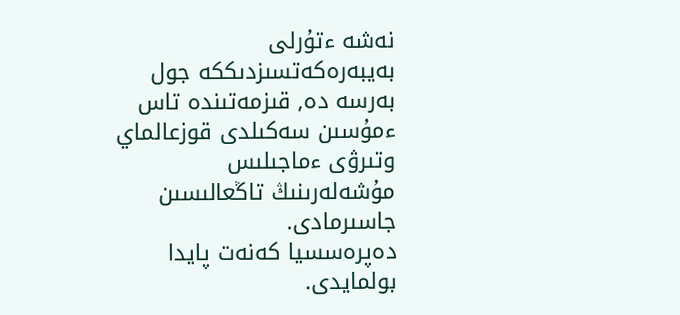نەشە ءتۇرلى بەيبەرەكەتسىزدىككە جول بەرسە دە, قىزمەتىندە تاس ءمۇسىن سەكىلدى قوزعالماي وتىرۋى ءماجىلىس مۇشەلەرىنىڭ تاڭعالىسىن جاسىرمادى.
دەپرەسسيا كەنەت پايدا بولمايدى.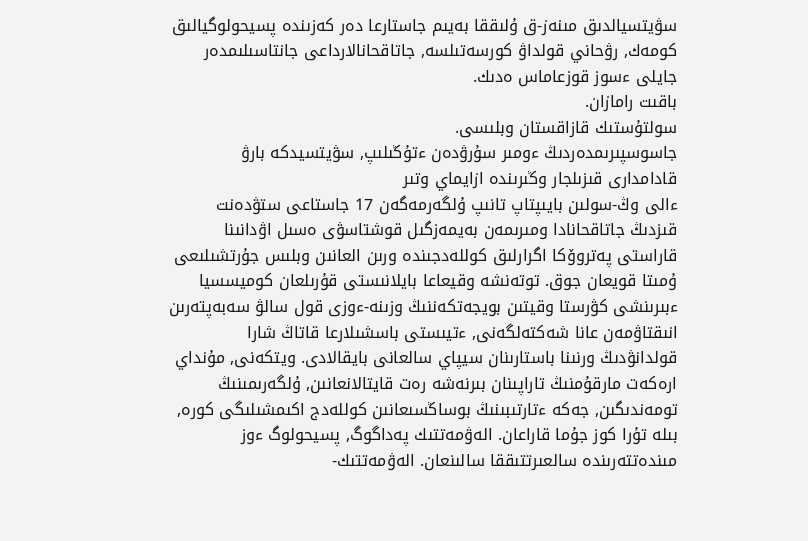سۋيتسيالدىق مىنەز-ق ۇلىققا بەيىم جاستارعا دەر كەزىندە پسيحولوگيالىق كومەك, رۋحاني قولداۋ كورسەتىلسە, جاتاقحانالارداعى جانتاسىلىمدەر جايلى ءسوز قوزعاماس ەدىك.
باقىت رامازان.
سولتۇستىك قازاقستان وبلىسى.
جاسوسپىرىمدەردىڭ ءومىر سۇرۋدەن ءتۇڭىلىپ, سۋيتسيدكە بارۋ قادامدارى قىزىلجار وڭىرىندە ازايماي وتىر
ءالى وڭ-سولىن بايىپتاپ تانىپ ۇلگەرمەگەن 17 جاستاعى ستۋدەنت قىزدىڭ جاتاقحانادا ومىرىمەن بەيمەزگىل قوشتاسۋى ەسىل اۋدانىنا قاراستى پەتروۆكا اگرارلىق كوللەدجىندە ورىن العانىن وبلىس جۇرتشىلىعى ۇمىتا قويعان جوق. توتەنشە وقيعاعا بايلانىستى قۇرىلعان كوميسسيا ءبىرىنشى كۋرستا وقيتىن بويجەتكەننىڭ وزىنە-ءوزى قول سالۋ سەبەپتەرىن انىقتاۋمەن عانا شەكتەلگەنى, ءتيىستى باسشىلارعا قاتاڭ شارا قولدانۋدىڭ ورنىنا باستارىنان سيپاي سالعانى بايقالادى. ويتكەنى, مۇنداي ارەكەت مارقۇمنىڭ تاراپىنان بىرنەشە رەت قايتالانعانىن, ۇلگەرىمىنىڭ تومەندىگىن, جەكە ءتارتىبىنىڭ بوساڭسىعانىن كوللەدج اكىمشىلىگى كورە, بىلە تۇرا كوز جۇما قاراعان. الەۋمەتتىك پەداگوگ, پسيحولوگ ءوز مىندەتتەرىندە سالعىرتتىققا سالىنعان. الەۋمەتتىك-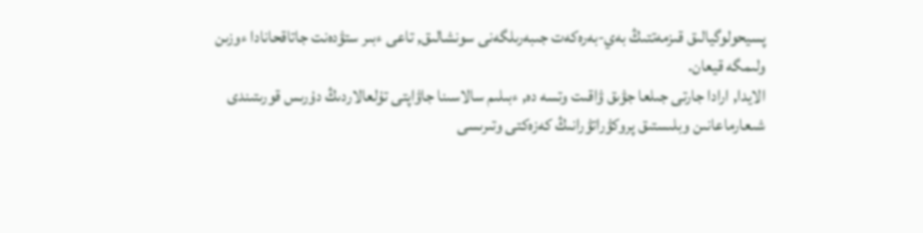پسيحولوگيالىق قىزمەتتىڭ بەي-بەرەكەت جىبەرىلگەنى سونشالىق, تاعى ءبىر ستۋدەنت جاتاقحانادا ءوزىن ولىمگە قيعان.
الايدا, ارادا جارتى جىلعا جۋىق ۋاقىت وتسە دە, ءبىلىم سالاسىنا جاۋاپتى تۇلعالاردىڭ دۇرىس قورىتىندى شىعارماعانىن وبلىستىق پروكۋراتۋرانىڭ كەزەكتى وتىرىسى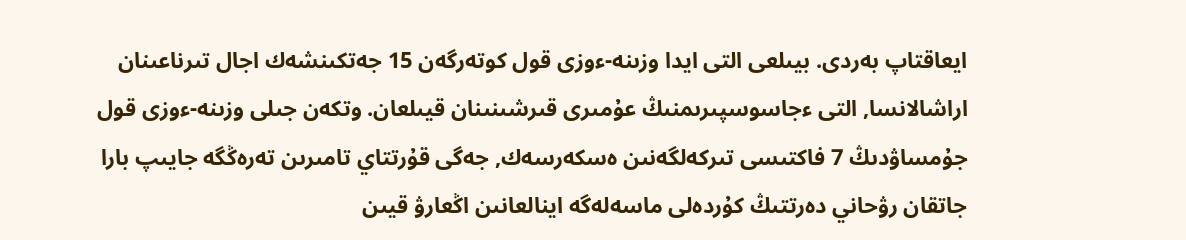ايعاقتاپ بەردى. بيىلعى التى ايدا وزىنە-ءوزى قول كوتەرگەن 15 جەتكىنشەك اجال تىرناعىنان اراشالانسا, التى ءجاسوسپىرىمنىڭ عۇمىرى قىرشىنىنان قيىلعان. وتكەن جىلى وزىنە-ءوزى قول جۇمساۋدىڭ 7 فاكتىسى تىركەلگەنىن ەسكەرسەك, جەگى قۇرتتاي تامىرىن تەرەڭگە جايىپ بارا جاتقان رۋحاني دەرتتىڭ كۇردەلى ماسەلەگە اينالعانىن اڭعارۋ قيىن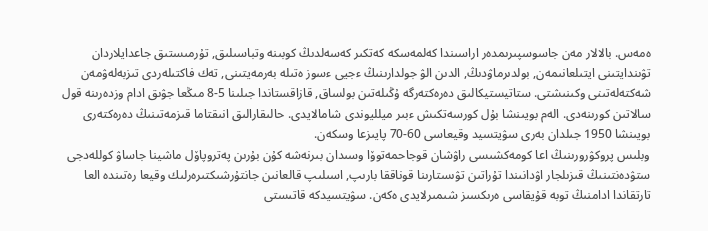ەمەس. بالالار مەن جاسوسپىرىمدەر اراسىندا كەلمەسكە كەتكىر كەسەلدىڭ كوبىنە وتباسىلىق, تۇرمىستىق جاعدايلاردان تۋىندايتىنى ايتىلعانىمەن, بولدىرماۋدىڭ, الدىن الۋ جولدارىنىڭ ءجيى ءسوز ەتىلە بەرمەيتىنى, تەك فاكتىلەردى تىزبەلەۋمەن شەكتەلەتىنى وكىنىشتى. ستاتيستيكالىق دەرەكتەرگە ۇڭىلەتىن بولساق, قازاقستاندا جىلىنا 5-8 مىڭعا جۋىق ادام وزدەرىنە قول سالاتىن كورىنەدى. الەم بويىنشا بۇل كورسەتكىش ءبىر ميلليوندى شامالايدى. حالىقارالىق انىقتاما قىزمەتىنىڭ دەرەكتەرى بويىنشا 1950 جىلدان بەرى سۋيتسيد وقيعاسى 60-70 پايىزعا وسكەن.
وبلىس پروكۋرورىنىڭ اعا كومەكشىسى راۋشان قوجاحمەتوۆا وسىدان بىرنەشە كۇن بۇرىن پەتروپاۆل ماشينا جاساۋ كوللەدجى ستۋدەنتىنىڭ قىزىلجار اۋدانىندا تۇراتىن تۋىستارىنا قوناققا بارىپ, اسىلىپ قالعانىن جانتۇرشىكتىرەرلىك وقيعا رەتىندە العا تارتقاندا ادامنىڭ توبە قۇيقاسى ەرىكسىز شىمىرلايدى ەكەن. سۋيتسيدكە قاتىستى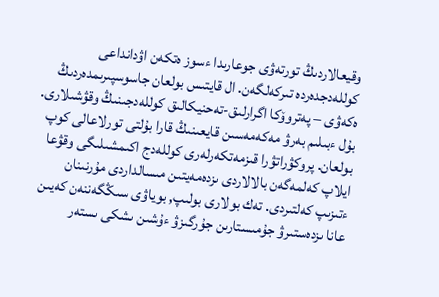وقيعالاردىڭ تورتەۋى جوعارىدا ءسوز ەتكەن اۋدانداعى كوللەدجدەردە تىركەلگەن. ال قايتىس بولعان جاسوسپىرىمدەردىڭ ەكەۋى – پەتروۆكا اگرارلىق-تەحنيكالىق كوللەدجىنىڭ وقۋشىلارى. بۇل ءبىلىم بەرۋ مەكەمەسىن قايعىنىڭ قارا بۇلتى تورلاعالى كوپ بولعان. پروكۋراتۋرا قىزمەتكەرلەرى كوللەدج اكىمشىلىگى وقۋعا ايلاپ كەلمەگەن بالالاردى ىزدەمەيتىن مىسالداردى مۇرنىنان ءتىزىپ كەلتىردى. تەك بولارى بولىپ, بوياۋى سىڭگەننەن كەيىن عانا ىزدەستىرۋ جۇمىستارىن جۇرگىزۋ ءۇشىن ىشكى ىستەر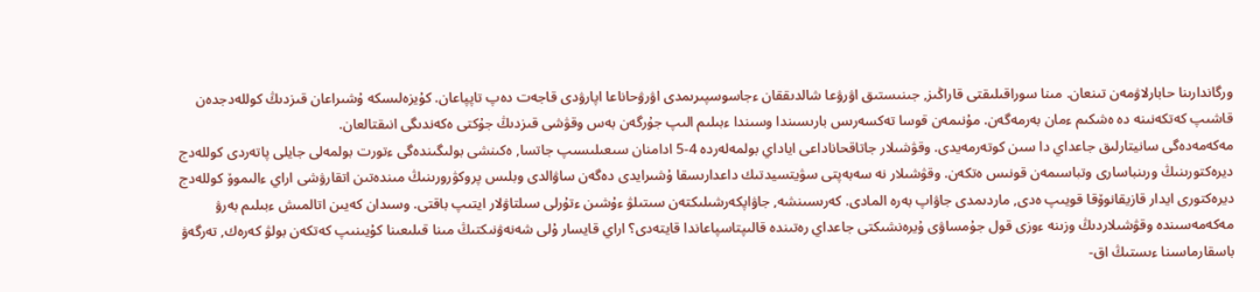ورگاندارىنا حابارلاۋمەن تىنعان. مىنا سوراقىلىقتى قاراڭىز, جىنىستىق اۋرۋعا شالدىققان ءجاسوسپىرىمدى اۋرۋحاناعا اپارۋدى قاجەت دەپ تاپپاعان. كۇيزەلىسكە ۇشىراعان قىزدىڭ كوللەدجدەن قاشىپ كەتكەنىنە دە ەشكىم ءمان بەرمەگەن. مۇنىمەن قوسا تەكسەرىس بارىسىندا وسىندا ءبىلىم الىپ جۇرگەن بەس وقۋشى قىزدىڭ جۇكتى ەكەندىگى انىقتالعان.
مەكەمەدەگى سانيتارلىق جاعداي دا سىن كوتەرمەيدى. وقۋشىلار جاتاقحاناداعى اياداي بولمەلەردە 4-5 ادامنان سىعىلىسىپ جاتسا, ەكىنشى بولىگىندەگى ءتورت بولمەلى جايلى پاتەردى كوللەدج ديرەكتورىنىڭ ورىنباسارى وتباسىمەن قونىس ەتكەن. وقۋشىلار نە سەبەپتى سۋيتسيدتىك داعدارىسقا ۇشىرايدى دەگەن ساۋالدى وبلىس پروكۋرورىنىڭ مىندەتىن اتقارۋشى اراي ءالىموۆ كوللەدج ديرەكتورى ايدار قازيقانوۆقا قويىپ ەدى, ماردىمدى جاۋاپ بەرە المادى. كەرىسىنشە, جاۋاپكەرشىلىكتەن سىتىلۋ ءۇشىن ءتۇرلى سىلتاۋلار ايتىپ باقتى. وسىدان كەيىن اتالمىش ءبىلىم بەرۋ مەكەمەسىندە وقۋشىلاردىڭ وزىنە ءوزى قول جۇمساۋى ۇيرەنشىكتى جاعداي رەتىندە قالىپتاسپاعاندا قايتەدى؟ اراي قايسار ۇلى شەنەۋنىكتىڭ مىنا قىلىعىنا كۇيىنىپ كەتكەن بولۋ كەرەك, تەرگەۋ باسقارماسىنا ءىستىڭ اق-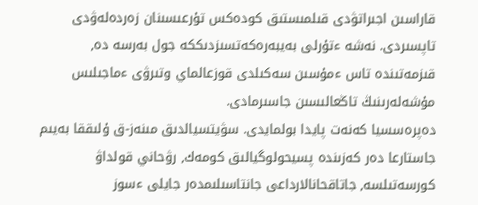قاراسىن اجىراتۋدى قىلمىستىق كودەكس تۇرعىسىنان زەردەلەۋدى تاپسىردى. نەشە ءتۇرلى بەيبەرەكەتسىزدىككە جول بەرسە دە, قىزمەتىندە تاس ءمۇسىن سەكىلدى قوزعالماي وتىرۋى ءماجىلىس مۇشەلەرىنىڭ تاڭعالىسىن جاسىرمادى.
دەپرەسسيا كەنەت پايدا بولمايدى. سۋيتسيالدىق مىنەز-ق ۇلىققا بەيىم جاستارعا دەر كەزىندە پسيحولوگيالىق كومەك, رۋحاني قولداۋ كورسەتىلسە, جاتاقحانالارداعى جانتاسىلىمدەر جايلى ءسوز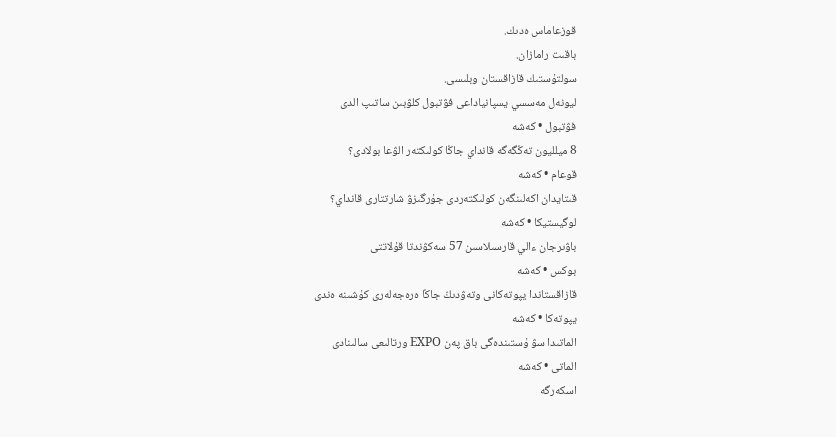قوزعاماس ەدىك.
باقىت رامازان.
سولتۇستىك قازاقستان وبلىسى.
ليونەل مەسسي يسپانياداعى فۋتبول كلۋبىن ساتىپ الدى
فۋتبول • كەشە
8 ميلليون تەڭگەگە قانداي جاڭا كولىكتەر الۋعا بولادى؟
قوعام • كەشە
قىتايدان اكەلىنگەن كولىكتەردى جۇرگىزۋ شارتتارى قانداي؟
لوگيستيكا • كەشە
باۋىرجان ءالي قارسىلاسىن 57 سەكۋندتا قۇلاتتى
بوكس • كەشە
قازاقستاندا يپوتەكانى وتەۋدىڭ جاڭا ەرەجەلەرى كۇشىنە ەندى
يپوتەكا • كەشە
الماتىدا سۋ ۇستىندەگى باق پەن EXPO ورتالىعى سالىنادى
الماتى • كەشە
اسكەرگە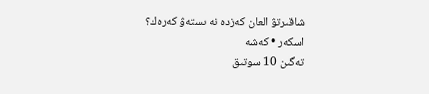شاقىرتۋ العان كەزدە نە ىستەۋ كەرەك؟
اسكەر • كەشە
تەگىن 10 سوتىق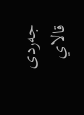جەردى قالاي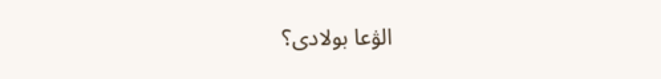الۋعا بولادى؟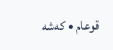قوعام • كەشە